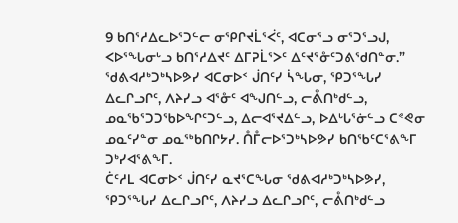9 ᑲᑎᕐᓱᐃᓚᐅᕐᑐᓪᓕ ᓂᕿᒋᔪᒫᕐᐹᑦ, ᐊᑕᓂᕐᓗ ᓂᕐᑐᕐᓗᒍ, ᐸᐅᕐᖓᓂᒡᓗ ᑲᑎᕐᓱᐃᔪᑦ ᐃᒥᕈᒫᕐᐳᑦ ᐃᑦᔪᕐᓁᑦᑐᕕᖁᑎᓐᓂ.”
ᖁᕕᐊᓱᒃᑐᒃᓴᐅᕗᓯ ᐊᑕᓂᐅᑉ ᒎᑎᑦᓯ ᓵᖓᓂ, ᕿᑐᕐᖓᓯ ᐃᓚᒋᓗᒋᑦ, ᐱᔨᓯᓗ ᐊᕐᓁᑦ ᐊᖑᑎᓪᓗ, ᓕᕔᑎᒃᑯᓪᓗ, ᓄᓇᖃᕐᑐᑐᖃᐅᖏᑦᑐᓪᓗ, ᐃᓕᐊᕐᔪᐃᓪᓗ, ᐅᐃᒡᒐᕐᓃᓪᓗ ᑕᕝᕙᓂ ᓄᓇᑦᓯᓐᓂ ᓄᓇᖅᑲᑎᒋᔭᓯ. ᑍᒤᓕᐅᕐᑐᒃᓴᐅᕗᓯ ᑲᑎᖃᑦᑕᕐᕕᖕᒥ ᑐᒃᓯᐊᕐᕕᖕᒥ.
ᑖᑦᓱᒪ ᐊᑕᓂᐅᑉ ᒎᑎᑦᓯ ᓇᔪᕐᑕᖓᓂ ᖁᕕᐊᓱᒃᑐᒃᓴᐅᕗᓯ, ᕿᑐᕐᖓᓯ ᐃᓚᒋᓗᒋᑦ, ᐱᔨᓯᓗ ᐃᓚᒋᓗᒋᑦ, ᓕᕔᑎᒃᑯᓪᓗ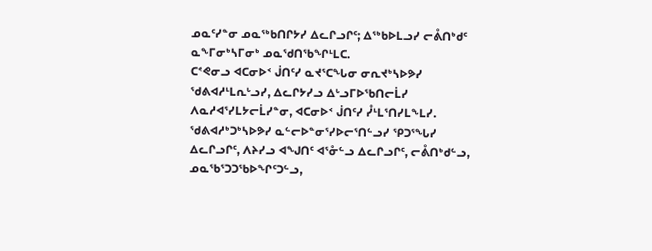ᓄᓇᑦᓯᓐᓂ ᓄᓇᖅᑲᑎᒋᔭᓯ ᐃᓚᒋᓗᒋᑦ; ᐃᖅᑲᐅᒪᓗᓯ ᓕᕔᑎᒃᑯᑦ ᓇᖕᒥᓂᒃᓴᒥᓂᒃ ᓄᓇᖁᑎᖃᖏᒻᒪᑕ.
ᑕᕝᕙᓂᓗ ᐊᑕᓂᐅᑉ ᒎᑎᑦᓯ ᓇᔪᕐᑕᖓᓂ ᓂᕆᔪᒃᓴᐅᕗᓯ ᖁᕕᐊᓱᒻᒪᕆᒡᓗᓯ, ᐃᓚᒋᔭᓯᓗ ᐃᒡᓗᒥᐅᖃᑎᓕᒫᓯ ᐱᓇᓱᐊᕐᓯᒪᔭᓕᒫᓯᓐᓂ, ᐊᑕᓂᐅᑉ ᒎᑎᑦᓯ ᓮᒻᒪᕐᑎᓯᒪᖕᒪᓯ.
ᖁᕕᐊᓱᒃᑐᒃᓴᐅᕗᓯ ᓇᓪᓕᐅᓐᓂᕐᓯᐅᓕᕐᑎᓪᓗᓯ ᕿᑐᕐᖓᓯ ᐃᓚᒋᓗᒋᑦ, ᐱᔨᓯᓗ ᐊᖑᑎᑦ ᐊᕐᓁᓪᓗ ᐃᓚᒋᓗᒋᑦ, ᓕᕔᑎᒃᑯᓪᓗ, ᓄᓇᖃᕐᑐᑐᖃᐅᖏᑦᑐᓪᓗ,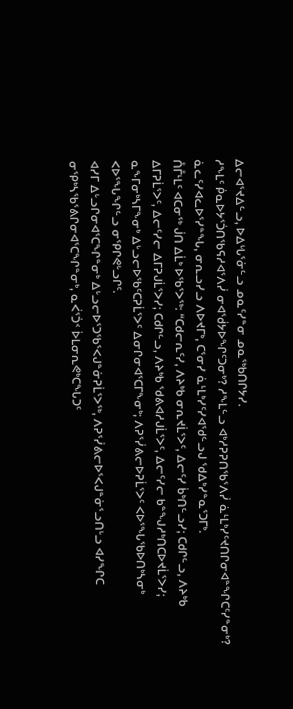ᐃᓕᐊᕐᔪᐃᓪᓗ, ᐅᐃᒡᒐᕐᓃᓪᓗ ᓄᓇᑦᓯᓐᓂ ᓄᓇᖅᑲᑎᒋᔭᓯ.
ᓱᖕᒪᑦ ᑮᓇᐅᔭᕐᑑᑎᖃᕋᓱᐊᕐᐱᓰ ᓂᐊᖂᔭᐅᖏᑦᑐᓂᒃ? ᓱᖕᒪᓪᓗ ᐊᒃᓱᕈᕈᑎᖃᕐᐱᓰ ᓈᒻᒪᒃᓯᑦᔪᑎᒋᓂᐊᓐᖏᑕᑦᓯᓐᓂᒃ? ᓈᓚᑦᓯᐊᓚᐅᕐᓯᓐᖓ, ᓂᕆᓗᓯᓗ ᐱᐅᔪᒥᒃ, ᑕᕐᓂᓯ ᓈᒻᒪᒃᓯᑦᓯᐊᖁᓪᓗᒍ ᖁᐃᒃᓯᓐᓇᕐᑐᒥᒃ.
ᑍᒤᒻᒪᑦ ᐊᑕᓂᖅ ᒎᑎ ᐃᒫᒃ ᐅᖃᕐᐳᖅ: “ᑕᑯᓕᕆᑦᓯ, ᐱᔨᒃᑲ ᓂᕆᔪᒫᕐᐳᑦ, ᐃᓕᑦᓯ ᑳᒃᑎᓪᓗᓯ; ᑕᑯᒋᓪᓗ, ᐱᔨᒃᑲ ᐃᒥᕈᒫᕐᐳᑦ, ᐃᓕᑦᓯᓕ ᐃᒥᕈᒍᒫᕐᐳᓯ; ᑕᑯᒋᓪᓗ, ᐱᔨᒃᑲ ᖁᕕᐊᓱᒍᒫᕐᐳᑦ, ᐃᓕᑦᓯᓕ ᑲᓐᖑᓱᒃᑎᑕᐅᔪᒫᕐᐳᓯ;
ᓇᖕᒥᓂᒃᓴᒥᖕᓂᒃ ᐃᒡᓗᓕᐅᖃᑦᑕᕈᒫᕐᐳᑦ ᐃᓂᒋᓂᐊᕐᑕᒥᖕᓂᒃ; ᐱᕈᕐᓰᕕᓕᐅᕈᒫᕐᐳᑦ ᐸᐅᕐᖓᖃᐅᑎᒃᓴᓂᒃ ᐸᐅᕐᖓᖏᓪᓗ ᓂᕿᒋᕙᒡᓗᒋᑦ.
ᐊᓯᒥ ᐃᒡᓗᒋᓂᐊᕐᑕᖏᓐᓂᒃ ᐃᒡᓗᓕᐅᕐᑐᖃᕐᐸᒍᓐᓃᕈᒫᕐᐳᖅ, ᐱᕈᕐᓰᕕᓕᐅᕐᐸᒍᓐᓃᕐᓗᑎᒡᓗ ᐊᓯᖏᑕ ᓂᕿᒃᓴᖃᕐᕕᒋᓂᐊᕐᑕᖏᓐᓂᒃ, ᓇᐹᕐᑑᑉ ᐆᒪᓂᕆᕙᒃᑕᖓᑐᑦ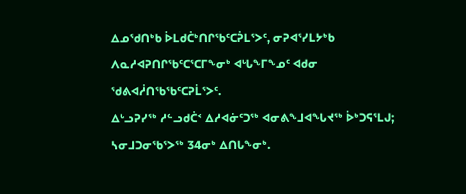ᐃᓄᖁᑎᒃᑲ ᐆᒪᑯᑖᒃᑎᒋᖃᑦᑕᕉᒪᕐᐳᑦ, ᓂᕈᐊᕐᓯᒪᔭᒃᑲ ᐱᓇᓱᐊᕈᑎᒋᖃᑦᑕᕐᑕᒥᖕᓂᒃ ᐊᒡᒐᖕᒥᖕᓄᑦ ᐊᑯᓂ ᖁᕕᐊᓲᑎᖃᖃᑦᑕᕈᒫᕐᐳᑦ.
ᐃᒡᓗᕈᓯᖅ ᓱᓪᓗᑯᑖᑉ ᐃᓱᐊᓃᑦᑐᖅ ᐊᓂᕕᖕᒧᐊᖓᔪᖅ ᐆᒃᑐᕋᕐᒪᒍ; ᓴᓂᒧᑐᓂᖃᕐᐳᖅ 34ᓂᒃ ᐃᑎᒐᖕᓂᒃ.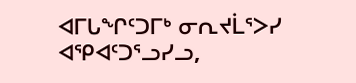ᐊᒥᒐᖏᑦᑐᒥᒃ ᓂᕆᔪᒫᕐᐳᓯ ᐊᕿᐊᑦᑐᕐᓗᓯᓗ,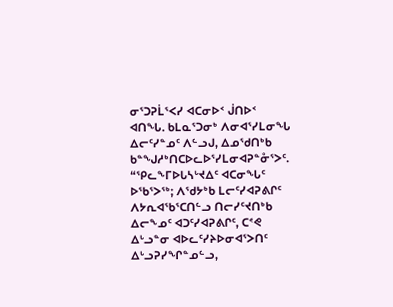ᓂᕐᑐᕈᒫᕐᐸᓯ ᐊᑕᓂᐅᑉ ᒎᑎᐅᑉ ᐊᑎᖓ. ᑲᒪᓇᕐᑐᓂᒃ ᐱᓂᐊᕐᓯᒪᓂᖓ ᐃᓕᑦᓯᓐᓄᑦ ᐱᓪᓗᒍ, ᐃᓄᖁᑎᒃᑲ ᑲᓐᖑᓱᒃᑎᑕᐅᓚᐅᕐᓯᒪᓂᐊᕈᓐᓁᕐᐳᑦ.
“ᕿᓚᖕᒥᐅᒐᓴᒡᔪᐃᑦ ᐊᑕᓂᖓᑦ ᐅᖃᕐᐳᖅ; ᐱᖁᔭᒃᑲ ᒪᓕᑦᓯᐊᕈᕕᒋᑦ ᐱᔭᕆᐊᖃᕐᑕᑎᓪᓗ ᑎᓕᓯᑦᔪᑎᒃᑲ ᐃᓕᖕᓄᑦ ᐊᑐᑦᓯᐊᕈᕕᒋᑦ, ᑕᕝᕙ ᐃᒡᓗᓐᓂ ᐊᐅᓚᑦᓯᔨᐅᓂᐊᕐᐳᑎᑦ ᐃᒡᓗᕈᓯᖏᓐᓄᓪᓗ,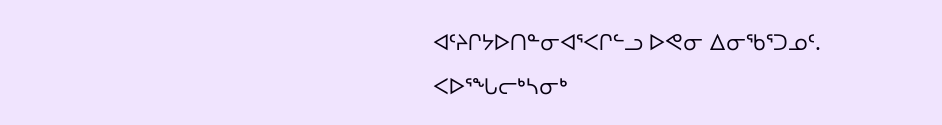ᐊᑦᔨᒋᔭᐅᑎᓐᓂᐊᕐᐸᒋᓪᓗ ᐅᕙᓂ ᐃᓂᖃᕐᑐᓄᑦ.
ᐸᐅᕐᖓᓕᒃᓴᓂᒃ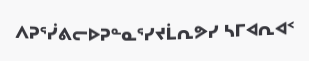ᐱᕈᕐᓰᕕᓕᐅᕈᓐᓇᕐᓯᔪᒫᕆᕗᓯ ᓴᒥᐊᕆᐊᑉ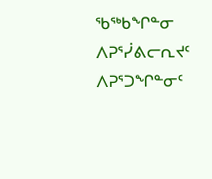ᖃᖅᑲᖏᓐᓂ ᐱᕈᕐᓰᕕᓕᕆᔪᑦ ᐱᕈᕐᑐᖏᓐᓂᑦ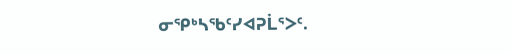ᓂᕿᒃᓴᖃᑦᓯᐊᕈᒫᕐᐳᑦ.